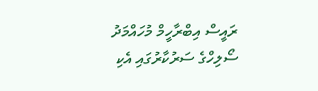ރައީސް އިބްރާހީމް މުހައްމަދު ސޯލިހްގެ ސަރުކާރުގައި އެކި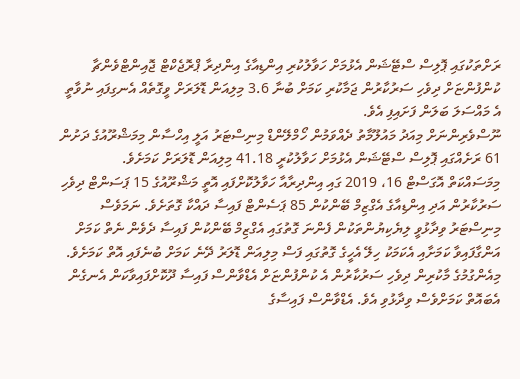ރަށްތަކުގައި ޕޮލިސް ސްޓޭޝަން އެޅުމަށް ހަވާލުކުރި އިންޑިއާގެ އިންދިރާ ޕްރޮޖެކްޓް ޖޮއިންޓްވެންޗާ ކުންފުންޏަށް ދިވެހި ސަރުކާރުން ޖަމާކުރި ކަމަށް ބުނާ 3.6 މިލިއަން ޑޮލަރަށް ވީގޮތެއް އެނގިފައި ނުވާތީ އެ މައްސަލަ ބަލަން ފަށައިފި އެވެ.
ނޫސްވެރިންނަށް މިއަދު މައުލޫމާތު ދެއްވަމުން ހޯމްލޭންޑް މިނިސްޓަރު އަލީ އިހްސާން މިމަޝްރޫއުގެ ދަށުން 61 ރަށެއްގައި ޕޮލިސް ސްޓޭޝަން އެޅުމަށް ހަވާލުކުރީ 41.18 މިލިއަން ޑޮލަރަށް ކަމަށެވެ.
މިމަސައްކަތް އޮގަސްޓް 16، 2019 ގައި އިންދިރާއާ ހަވާލުކޮށްފައި އޮތީ މަޝްރޫއުގެ 15 ޕަސަންޓް ދިވެހި ސަރުކާރުން އަދި އިންޑިއާގެ އެގްޒިމް ބޭންކުން 85 ޕަސެންޓް ފައިސާ ދައްކާ ގޮތަށެވެ. ނަމަވެސް މިނިސްޓަރު ވިދާޅުވީ ލިޔެކިޔުންތަކުން ފެންނަ ގޮތުގައި އެގްޒިމް ބޭންކުން ފައިސާ ދެވެން ނެތް ކަމަށް އަންގާފައިވާ ކަމަށާއި އެކަމަކު ހިލޭ އެހީގެ ގޮތުގައި ފަސް މިލިއަން ޑޮލަރު ދޭނެ ކަމަށް ބުނެފައި އޮތް ކަމަށެވެ. މިއެންގުމުގެ މާކުރިން ދިވެހި ސަރުކާރުން އެ ކުންފުންޏަށް އެޑްވާންސް ފައިސާ ދޫކޮށްފައިވާކަން އެނގެން އެބައޮތް ކަމަށްވެސް ވިދާޅުވި އެވެ. އެޑްވާންސް ފައިސާގެ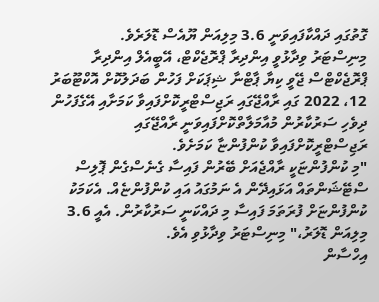ގޮތުގައި ދައްކާފައިވަނީ 3.6 މިލިއަން ޔޫއެސް ޑޮލަރެވެ.
މިނިސްޓަރު ވިދާޅުވީ އިންދިރާ ޕްރޮޖެކްޓް، އޭބީއެލް އިންދިރާ ޕްރޮޖެކްޓްސް ޖޭވީ ކިޔާ ޕާޓްނާ ޝިޕަކަށް ފަހުން ބަދަލުކޮށް އޮކްޓޫބަރު 12، 2022 ގައި ރާއްޖޭގައި ރަޖިސްޓްރީކޮށްފައިވާ ކަމަށާއި އޭގެފަހުން ދިވެހި ސަރުކާރުން މުއާމަލާތްކޮށްފައިވަނީ ރާއްޖޭގައި ރަޖިސްޓްރީކޮށްފައިވާ ކުންފުންޏާ ކަމަށެވެ.
"މި ކުންފުންޏަކީ ރާއްޖެއަށް ބޭރުން ފައިސާ ގެނެސްގެން ޕޮލިސް ސްޓޭޝަންތައް އަޅައިދޭން އެ ނަމުގައު އައި ކުންފުންޏެއް. އެކަމަކު ކުންފުންޏަށް ފުރަތަމަ ފައިސާ މި ދައްކަނީ ސަރުކާރުން. އެއީ 3.6 މިލިއަން ޑޮލަރު،" މިނިސްޓަރު ވިދާޅުވި އެވެ.
އިހްސާން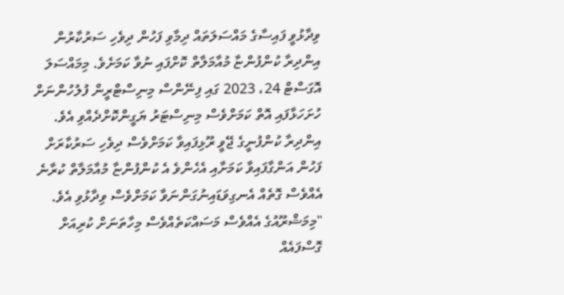ވިދާޅުވީ ފައިސާގެ މައްސަލަތައް ދިމާވި ފަހުން ދިވެހި ސަރުކާރުން އިންދިރާ ކުންފުންޏާ މުއާމަލާތް ކޮށްފައި ނުވާ ކަމަށެވެ. މިމައްސަލަ އޮގަސްޓް 24، 2023 ގައި ފިނޭންސް މިނިސްޓްރީން ފުލުހުންނަށް ހުށަހަޅާފައި އޮތް ކަމަށްވެސް މިނިސްޓަރު ޔަގީންކޮށްދެއްވި އެވެ. އިންދިރާ ކުންފުނީގެ ޖޭވީ ރޫޅިފައިވާ ކަމަށްވެސް ދިވެހި ސަރުކާރަށް ފަހުން އަންގާފައިވާ ކަމަށާއި އެހެންވެ އެ ކުންފުންޏާ މުއާމަލާތް ކުރާނެ އެއްވެސް ގޮތެއް އެނގިވަޑައިނުގަންނަވާ ކަމަށްވެސް ވިދާޅުވި އެވެ.
"މިމަޝްރޫއުގެ އެއްވެސް މަސައްކަތެއްވެސް މިހާތަނަށް ކުރިއަށް ގޮސްފައެއް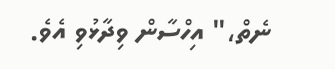ނެތް،" އިހްސާން ވިދާޅުވި އެވެ.